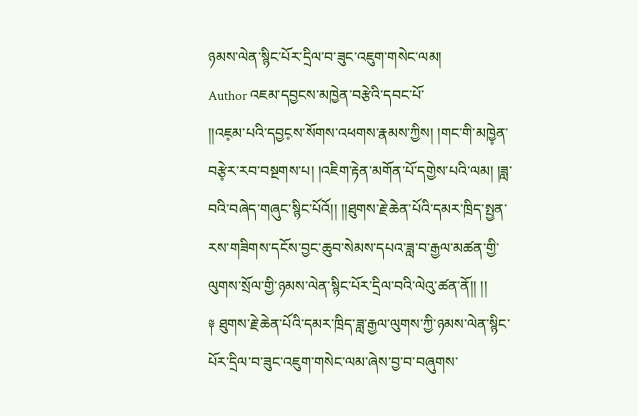ཉམས་ལེན་སྙིང་པོར་དྲིལ་བ་ཟུང་འཇུག་གསེང་ལམ།
Author འཇམ་དབྱངས་མཁྱེན་བརྩེའི་དབང་པོ་
།།འཇ༷མ་པའི་དབྱང༷ས་སོགས་འཕགས་རྣམས་ཀྱིས། །གང་གི་མཁྱེ༷ན་བརྩེ༷ར་རབ་བསྔགས་པ། །འཇིག་རྟེན་མགོན་པོ་དགྱེས་པའི་ལམ། །ཟླ་བའི་བཞེད་གཞུང་སྙིང་པོའོ།། །།ཐུགས་རྗེ་ཆེན་པོའི་དམར་ཁྲིད་སྤྱན་རས་གཟིགས་དངོས་བྱང་ཆུབ་སེམས་དཔའ་ཟླ་བ་རྒྱལ་མཚན་གྱི་ལུགས་སྲོལ་གྱི་ཉམས་ལེན་སྙིང་པོར་དྲིལ་བའི་ལེའུ་ཚན་ནོ།། །།
༈ ཐུགས་རྗེ་ཆེན་པོའི་དམར་ཁྲིད་ཟླ་རྒྱལ་ལུགས་ཀྱི་ཉམས་ལེན་སྙིང་པོར་དྲིལ་བ་ཟུང་འཇུག་གསེང་ལམ་ཞེས་བྱ་བ་བཞུགས་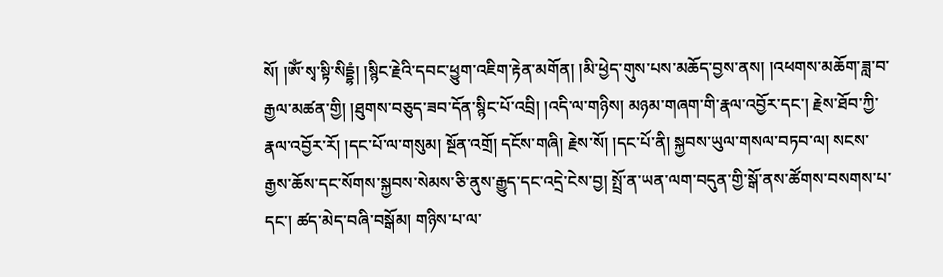སོ། །ཨོཾ་སྭ་སྟི་སིདྡྷཾ། །སྙིང་རྗེའི་དབང་ཕྱུག་འཇིག་རྟེན་མགོན། །མི་ཕྱེད་གུས་པས་མཆོད་བྱས་ནས། །འཕགས་མཆོག་ཟླ་བ་རྒྱལ་མཚན་གྱི། །ཐུགས་བཅུད་ཟབ་དོན་སྙིང་པོ་འབྲི། །འདི་ལ་གཉིས། མཉམ་གཞག་གི་རྣལ་འབྱོར་དང་། རྗེས་ཐོབ་ཀྱི་རྣལ་འབྱོར་རོ། །དང་པོ་ལ་གསུམ། སྔོན་འགྲོ། དངོས་གཞི། རྗེས་སོ། །དང་པོ་ནི། སྐྱབས་ཡུལ་གསལ་བཏབ་ལ། སངས་རྒྱས་ཆོས་དང་སོགས་སྐྱབས་སེམས་ཅི་ནུས་རྒྱུད་དང་འདྲེ་ངེས་བྱ། སྤྲོ་ན་ཡན་ལག་བདུན་གྱི་སྒོ་ནས་ཚོགས་བསགས་པ་དང་། ཚད་མེད་བཞི་བསྒོམ། གཉིས་པ་ལ་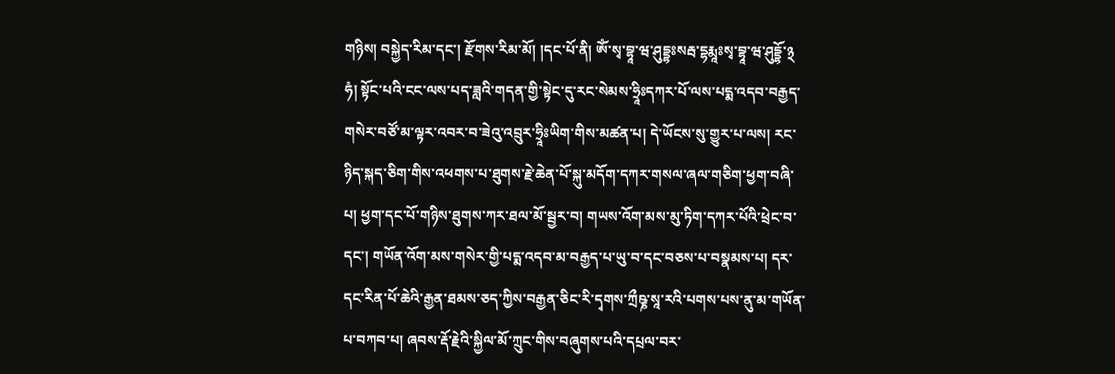གཉིས། བསྐྱེད་རིམ་དང་། རྫོགས་རིམ་མོ། །དང་པོ་ནི། ཨོཾ་སྭ་བྷཱ་ཝ་ཤུདྡྷཿསརྦ་དྷརྨཱཿསྭ་བྷཱ་ཝ་ཤུདྡྷོ་྅ཧཾ། སྟོང་པའི་ངང་ལས་པད་ཟླའི་གདན་གྱི་སྟེང་དུ་རང་སེམས་ཧྲཱིཿདཀར་པོ་ལས་པདྨ་འདབ་བརྒྱད་གསེར་བཙོ་མ་ལྟར་འབར་བ་ཟེའུ་འབྲུར་ཧྲཱིཿཡིག་གིས་མཚན་པ། དེ་ཡོངས་སུ་གྱུར་པ་ལས། རང་ཉིད་སྐད་ཅིག་གིས་འཕགས་པ་ཐུགས་རྗེ་ཆེན་པོ་སྐུ་མདོག་དཀར་གསལ་ཞལ་གཅིག་ཕྱག་བཞི་པ། ཕྱག་དང་པོ་གཉིས་ཐུགས་ཀར་ཐལ་མོ་སྦྱར་བ། གཡས་འོག་མས་མུ་ཏིག་དཀར་པོའི་ཕྲེང་བ་དང་། གཡོན་འོག་མས་གསེར་གྱི་པདྨ་འདབ་མ་བརྒྱད་པ་ཡུ་བ་དང་བཅས་པ་བསྣམས་པ། དར་དང་རིན་པོ་ཆེའི་རྒྱན་ཐམས་ཅད་ཀྱིས་བརྒྱན་ཅིང་རི་དྭགས་ཀྲྀཥྞ་སཱ་རའི་པགས་པས་ནུ་མ་གཡོན་པ་བཀབ་པ། ཞབས་རྡོ་རྗེའི་སྐྱིལ་མོ་ཀྲུང་གིས་བཞུགས་པའི་དཔྲལ་བར་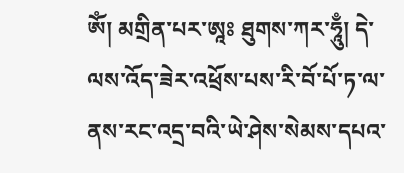ཨོཾ། མགྲིན་པར་ཨཱཿ ཐུགས་ཀར་ཧཱུྃ། དེ་ལས་འོད་ཟེར་འཕྲོས་པས་རི་བོ་པོ་ཏ་ལ་ནས་རང་འདྲ་བའི་ཡེ་ཤེས་སེམས་དཔའ་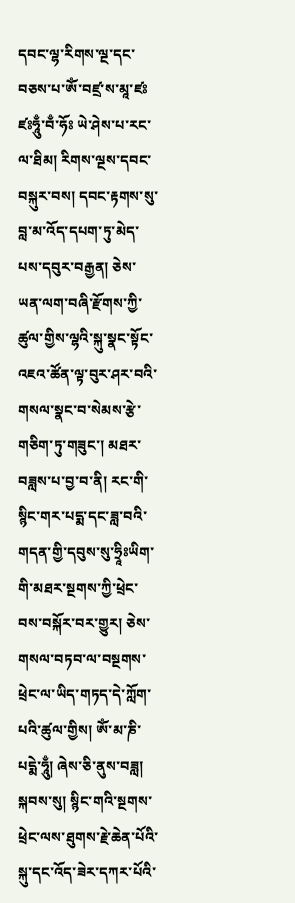དབང་ལྷ་རིགས་ལྔ་དང་བཅས་པ་ཨོཾ་བཛྲ་ས་མཱ་ཛཿ ཛཿཧཱུྃ་བྃ་ཧོཿ ཡེ་ཤེས་པ་རང་ལ་ཐིམ། རིགས་ལྔས་དབང་བསྐུར་བས། དབང་རྟགས་སུ་བླ་མ་འོད་དཔག་ཏུ་མེད་པས་དབུར་བརྒྱན། ཅེས་ཡན་ལག་བཞི་རྫོགས་ཀྱི་ཚུལ་གྱིས་ལྷའི་སྐུ་སྣང་སྟོང་འཇའ་ཚོན་ལྟ་བུར་ཤར་བའི་གསལ་སྣང་བ་སེམས་རྩེ་གཅིག་ཏུ་གཟུང་། མཐར་བཟླས་པ་བྱ་བ་ནི། རང་གི་སྙིང་གར་པདྨ་དང་ཟླ་བའི་གདན་གྱི་དབུས་སུ་ཧྲཱིཿཡིག་གི་མཐར་སྔགས་ཀྱི་ཕྲེང་བས་བསྐོར་བར་གྱུར། ཅེས་གསལ་བཏབ་ལ་བསྔགས་ཕྲེང་ལ་ཡིད་གཏད་དེ་ཀློག་པའི་ཚུལ་གྱིས། ཨོཾ་མ་ཎི་པདྨེ་ཧཱུྃ། ཞེས་ཅི་ནུས་བཟླ། སྐབས་སུ། སྙིང་གའི་སྔགས་ཕྲེང་ལས་ཐུགས་རྗེ་ཆེན་པོའི་སྐུ་དང་འོད་ཟེར་དཀར་པོའི་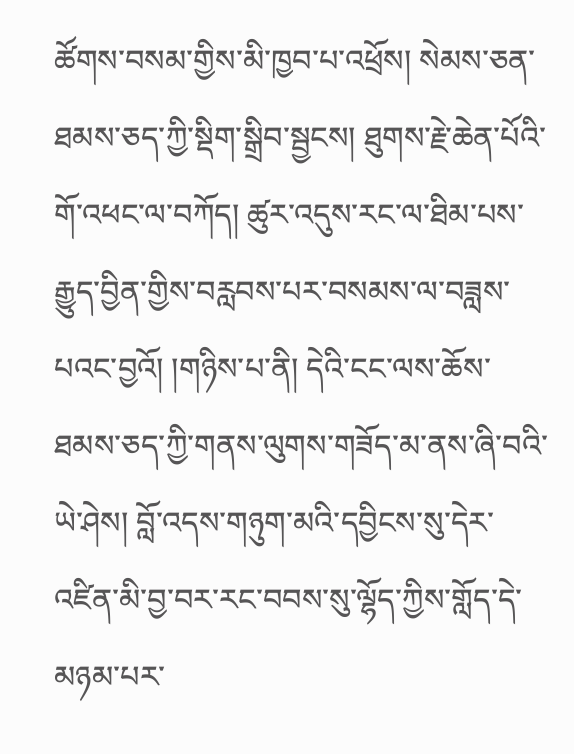ཚོགས་བསམ་གྱིས་མི་ཁྱབ་པ་འཕྲོས། སེམས་ཅན་ཐམས་ཅད་ཀྱི་སྡིག་སྒྲིབ་སྦྱངས། ཐུགས་རྗེ་ཆེན་པོའི་གོ་འཕང་ལ་བཀོད། ཚུར་འདུས་རང་ལ་ཐིམ་པས་རྒྱུད་བྱིན་གྱིས་བརླབས་པར་བསམས་ལ་བཟླས་པའང་བྱའོ། །གཉིས་པ་ནི། དེའི་ངང་ལས་ཆོས་ཐམས་ཅད་ཀྱི་གནས་ལུགས་གཟོད་མ་ནས་ཞི་བའི་ཡེ་ཤེས། བློ་འདས་གཉུག་མའི་དབྱིངས་སུ་དེར་འཛིན་མི་བྱ་བར་རང་བབས་སུ་ལྷོད་ཀྱིས་གློད་དེ་མཉམ་པར་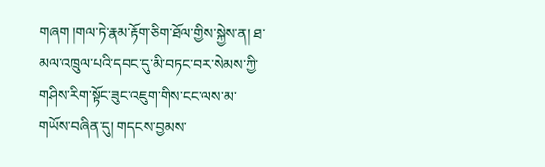གཞག །གལ་ཏེ་རྣམ་རྟོག་ཅིག་ཐོལ་གྱིས་སྐྱེས་ན། ཐ་མལ་འཁྲུལ་པའི་དབང་དུ་མི་བཏང་བར་སེམས་ཀྱི་གཤིས་རིག་སྟོང་ཟུང་འཇུག་གིས་ངང་ལས་མ་གཡོས་བཞིན་དུ། གདངས་བྱམས་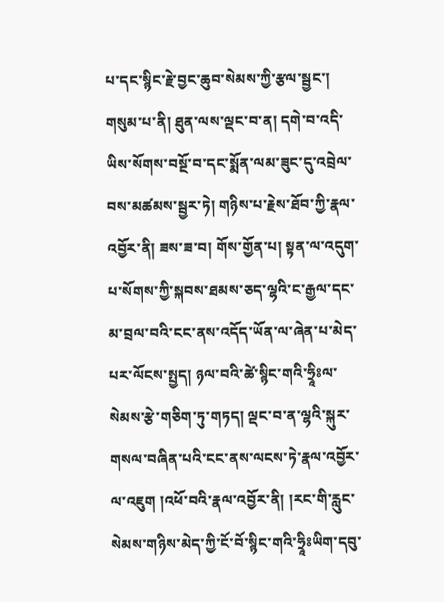པ་དང་སྙིང་རྗེ་བྱང་ཆུབ་སེམས་ཀྱི་རྩལ་སྦྱང་། གསུམ་པ་ནི། ཐུན་ལས་ལྡང་བ་ན། དགེ་བ་འདི་ཡིས་སོགས་བསྔོ་བ་དང་སྨོན་ལམ་ཟུང་དུ་འབྲེལ་བས་མཚམས་སྦྱར་ཏེ། གཉིས་པ་རྗེས་ཐོབ་ཀྱི་རྣལ་འབྱོར་ནི། ཟས་ཟ་བ། གོས་གྱོན་པ། སྟན་ལ་འདུག་པ་སོགས་ཀྱི་སྐབས་ཐམས་ཅད་ལྷའི་ང་རྒྱལ་དང་མ་བྲལ་བའི་ངང་ནས་འདོད་ཡོན་ལ་ཞེན་པ་མེད་པར་ལོངས་སྤྱད། ཉལ་བའི་ཚེ་སྙིང་གའི་ཧྲཱིཿལ་སེམས་རྩེ་གཅིག་ཏུ་གཏད། ལྡང་བ་ན་ལྷའི་སྐུར་གསལ་བཞིན་པའི་ངང་ནས་ལངས་ཏེ་རྣལ་འབྱོར་ལ་འཇུག །འཕོ་བའི་རྣལ་འབྱོར་ནི། །རང་གི་རླུང་སེམས་གཉིས་མེད་ཀྱི་ངོ་བོ་སྙིང་གའི་ཧྲཱིཿཡིག་དབུ་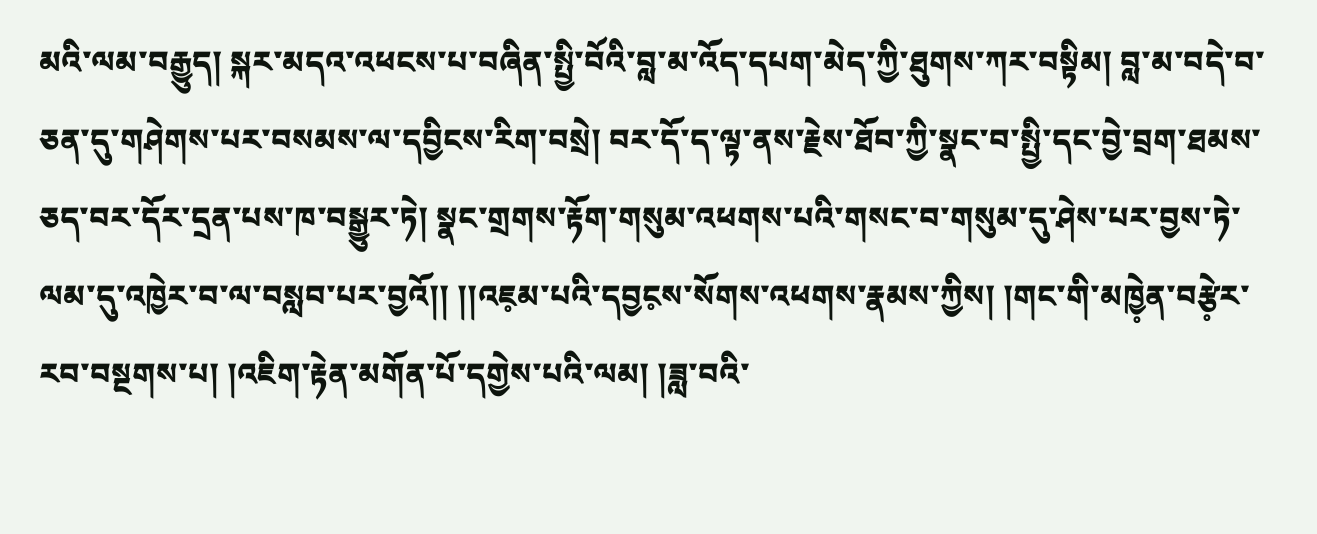མའི་ལམ་བརྒྱུད། སྐར་མདའ་འཕངས་པ་བཞིན་སྤྱི་བོའི་བླ་མ་འོད་དཔག་མེད་ཀྱི་ཐུགས་ཀར་བསྟིམ། བླ་མ་བདེ་བ་ཅན་དུ་གཤེགས་པར་བསམས་ལ་དབྱིངས་རིག་བསྲེ། བར་དོ་ད་ལྟ་ནས་རྗེས་ཐོབ་ཀྱི་སྣང་བ་སྤྱི་དང་བྱེ་བྲག་ཐམས་ཅད་བར་དོར་དྲན་པས་ཁ་བསྒྱུར་ཏེ། སྣང་གྲགས་རྟོག་གསུམ་འཕགས་པའི་གསང་བ་གསུམ་དུ་ཤེས་པར་བྱས་ཏེ་ལམ་དུ་འཁྱེར་བ་ལ་བསླབ་པར་བྱའོ།། །།འཇ༷མ་པའི་དབྱང༷ས་སོགས་འཕགས་རྣམས་ཀྱིས། །གང་གི་མཁྱེ༷ན་བརྩེ༷ར་རབ་བསྔགས་པ། །འཇིག་རྟེན་མགོན་པོ་དགྱེས་པའི་ལམ། །ཟླ་བའི་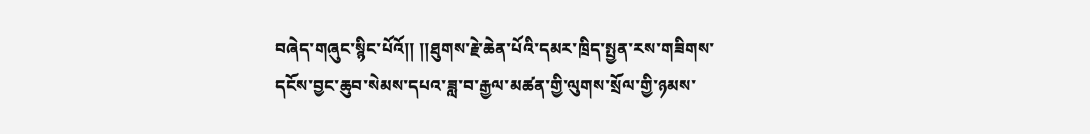བཞེད་གཞུང་སྙིང་པོའོ།། །།ཐུགས་རྗེ་ཆེན་པོའི་དམར་ཁྲིད་སྤྱན་རས་གཟིགས་དངོས་བྱང་ཆུབ་སེམས་དཔའ་ཟླ་བ་རྒྱལ་མཚན་གྱི་ལུགས་སྲོལ་གྱི་ཉམས་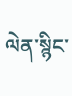ལེན་སྙིང་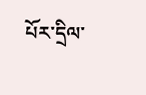པོར་དྲིལ་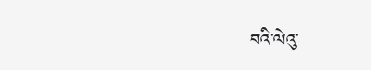བའི་ལེའུ་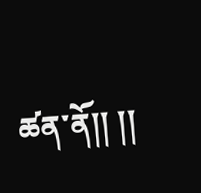ཚན་ནོ།། །།